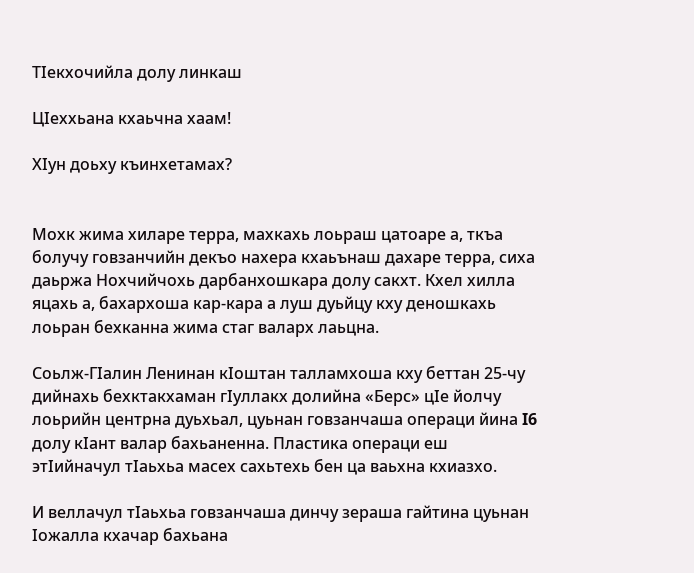ТIекхочийла долу линкаш

ЦIеххьана кхаьчна хаам!

ХIун доьху къинхетамах?


Мохк жима хиларе терра, махкахь лоьраш цатоаре а, ткъа болучу говзанчийн декъо нахера кхаьънаш дахаре терра, сиха даьржа Нохчийчохь дарбанхошкара долу сакхт. Кхел хилла яцахь а, бахархоша кар-кара а луш дуьйцу кху деношкахь лоьран бехканна жима стаг валарх лаьцна.

Соьлж-ГIалин Ленинан кIоштан талламхоша кху беттан 25-чу дийнахь бехктакхаман гIуллакх долийна «Берс» цIе йолчу лоьрийн центрна дуьхьал, цуьнан говзанчаша операци йина I6 долу кIант валар бахьаненна. Пластика операци еш этIийначул тIаьхьа масех сахьтехь бен ца ваьхна кхиазхо.

И веллачул тIаьхьа говзанчаша динчу зераша гайтина цуьнан Iожалла кхачар бахьана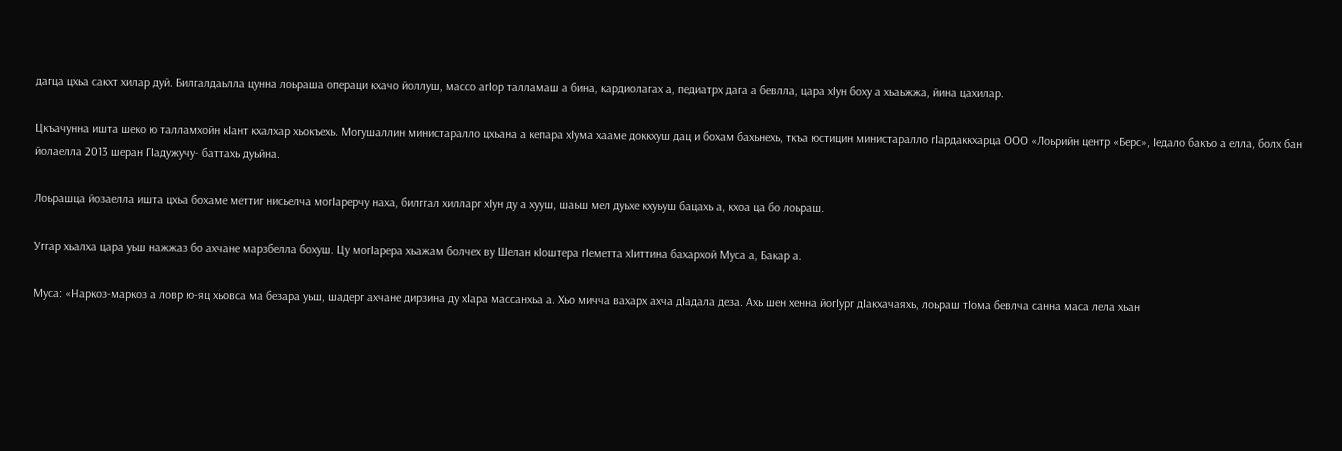дагца цхьа сакхт хилар дуй. Билгалдаьлла цунна лоьраша операци кхачо йоллуш, массо агIор талламаш а бина, кардиолагах а, педиатрх дага а бевлла, цара хIун боху а хьаьжжа, йина цахилар.

Цкъачунна ишта шеко ю талламхойн кIант кхалхар хьокъехь. Могушаллин министаралло цхьана а кепара хIума хааме доккхуш дац и бохам бахьнехь, ткъа юстицин министаралло гIардаккхарца ООО «Лоьрийн центр «Берс», Iедало бакъо а елла, болх бан йолаелла 2013 шеран ГIадужучу- баттахь дуьйна.

Лоьрашца йозаелла ишта цхьа бохаме меттиг нисьелча могIарерчу наха, билггал хилларг хIун ду а хууш, шаьш мел дуьхе кхуьуш бацахь а, кхоа ца бо лоьраш.

Уггар хьалха цара уьш нажжаз бо ахчане марзбелла бохуш. Цу могIарера хьажам болчех ву Шелан кIоштера гIеметта хIиттина бахархой Муса а, Бакар а.

Муса: «Наркоз-маркоз а ловр ю-яц хьовса ма безара уьш, шадерг ахчане дирзина ду хIара массанхьа а. Хьо мичча вахарх ахча дIадала деза. Ахь шен хенна йогIург дIакхачаяхь, лоьраш тIома бевлча санна маса лела хьан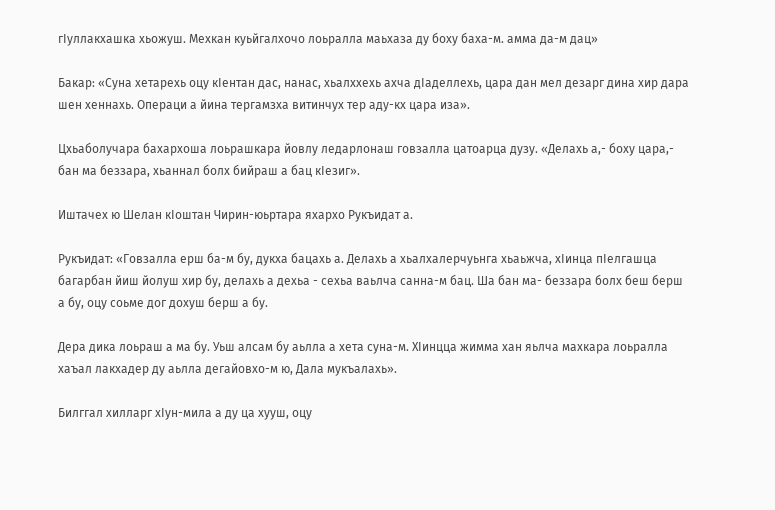гIуллакхашка хьожуш. Мехкан куьйгалхочо лоьралла маьхаза ду боху баха-м. амма да-м дац»

Бакар: «Суна хетарехь оцу кIентан дас, нанас, хьалххехь ахча дIаделлехь, цара дан мел дезарг дина хир дара шен хеннахь. Операци а йина тергамзха витинчух тер аду-кх цара иза».

Цхьаболучара бахархоша лоьрашкара йовлу ледарлонаш говзалла цатоарца дузу. «Делахь а,- боху цара,- бан ма беззара, хьаннал болх бийраш а бац кIезиг».

Иштачех ю Шелан кIоштан Чирин-юьртара яхархо Рукъидат а.

Рукъидат: «Говзалла ерш ба-м бу, дукха бацахь а. Делахь а хьалхалерчуьнга хьаьжча, хIинца пIелгашца багарбан йиш йолуш хир бу, делахь а дехьа - сехьа ваьлча санна-м бац. Ша бан ма- беззара болх беш берш а бу, оцу соьме дог дохуш берш а бу.

Дера дика лоьраш а ма бу. Уьш алсам бу аьлла а хета суна-м. ХIинцца жимма хан яьлча махкара лоьралла хаъал лакхадер ду аьлла дегайовхо-м ю, Дала мукъалахь».

Билггал хилларг хIун-мила а ду ца хууш, оцу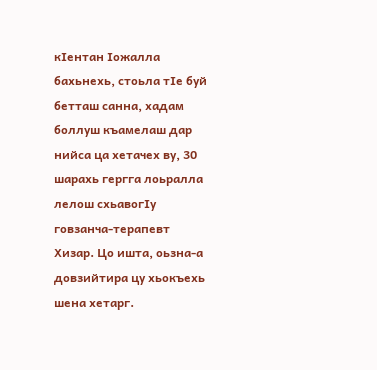кIентан Iожалла бахьнехь, стоьла тIе буй бетташ санна, хадам боллуш къамелаш дар нийса ца хетачех ву, 30 шарахь гергга лоьралла лелош схьавогIу говзанча-терапевт Хизар. Цо ишта, оьзна-а довзийтира цу хьокъехь шена хетарг.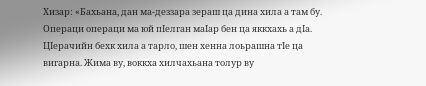Хизар: «Бахьана, дан ма-деззара зераш ца дина хила а там бу. Операци операци ма юй пIелган маIар бен ца яккхахь а дIа. ЦIерачийн бехк хила а тарло, шен хенна лоьрашна тIе ца вигарна. Жима ву, воккха хилчахьана толур ву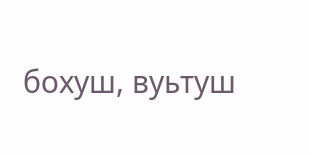бохуш, вуьтуш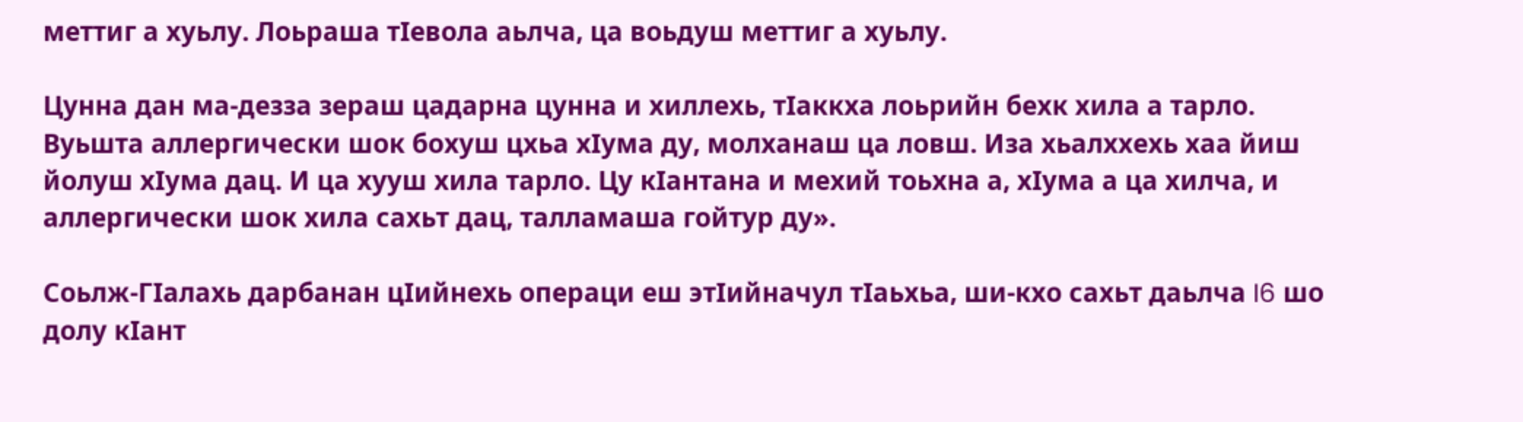меттиг а хуьлу. Лоьраша тIевола аьлча, ца воьдуш меттиг а хуьлу.

Цунна дан ма-дезза зераш цадарна цунна и хиллехь, тIаккха лоьрийн бехк хила а тарло. Вуьшта аллергически шок бохуш цхьа хIума ду, молханаш ца ловш. Иза хьалххехь хаа йиш йолуш хIума дац. И ца хууш хила тарло. Цу кIантана и мехий тоьхна а, хIума а ца хилча, и аллергически шок хила сахьт дац, талламаша гойтур ду».

Соьлж-ГIалахь дарбанан цIийнехь операци еш этIийначул тIаьхьа, ши-кхо сахьт даьлча I6 шо долу кIант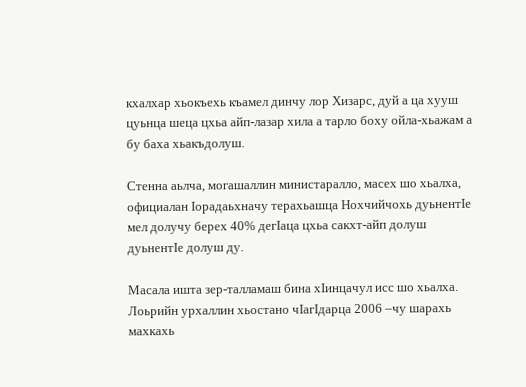кхалхар хьокъехь къамел динчу лор Хизарс, дуй а ца хууш цуьнца шеца цхьа айп-лазар хила а тарло боху ойла-хьажам а бу баха хьакъдолуш.

Стенна аьлча, могашаллин министаралло, масех шо хьалха, официалан Iорадаьхначу терахьашца Нохчийчохь дуьнентIе мел долучу берех 40% дегIаца цхьа сакхт-айп долуш дуьнентIе долуш ду.

Масала ишта зер-талламаш бина хIинцачул исс шо хьалха. Лоьрийн урхаллин хьостано чIагIдарца 2006 –чу шарахь махкахь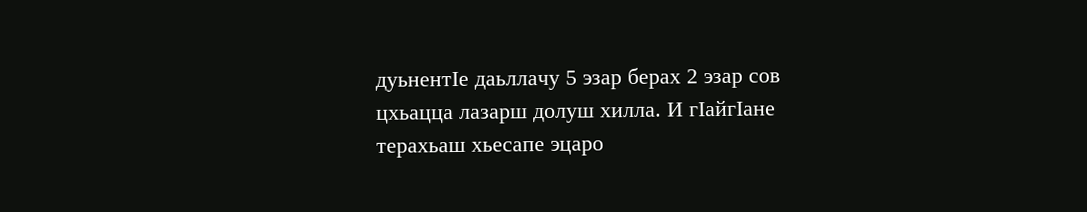дуьнентIе даьллачу 5 эзар берах 2 эзар сов цхьацца лазарш долуш хилла. И гIайгIане терахьаш хьесапе эцаро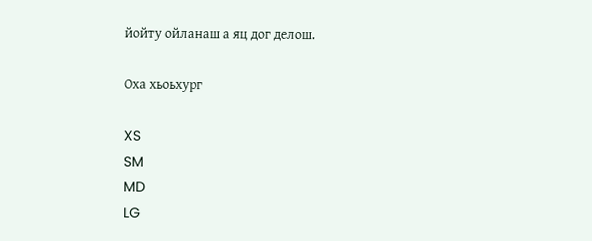йойту ойланаш а яц дог делош.

Оха хьоьхург

XS
SM
MD
LG